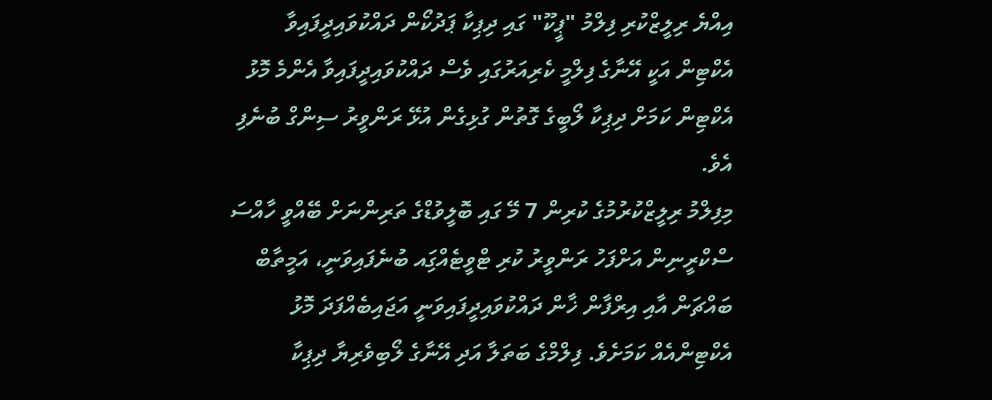އިއްޔެ ރިލީޒްކުރި ފިލްމު "ޕީކޫ" ގައި ދިޕިކާ ޕަދުކޯން ދައްކުވައިދީފައިވާ އެކްޓިން އަކީ އޭނާގެ ފިލްމީ ކެރިއަރުގައި ވެސް ދައްކުވައިދީފައިވާ އެންމެ މޮޅު އެކްޓިން ކަމަށް ދިޕިކާ ލޯބީގެ ގޮތުން ގުޅިގެން އުޅޭ ރަންވީރު ސިންގް ބުނެފި އެވެ.
މިފިލްމު ރިލީޒްކުރުމުގެ ކުރިން 7 މޭ ގައި ބޮލީވުޑްގެ ތަރިންނަށް ބޭއްވީ ހާއްސަ ސްކްރީނިން އަށްފަހު ރަންވީރު ކުރި ޓްވީޓެއްގަިއ ބުނެފައިވަނީ، އަމީތާބް ބައްޗަން އާއި އިރްފާން ޚާން ދައްކުވައިދީފައިވަނީ އަޖައިބެއްފަދަ މޮޅު އެކްޓިންއެއް ކަމަށެވެ. ފިލްމްގެ ބަތަލާ އަދި އޭނާގެ ލޯބިވެރިޔާ ދިޕިކާ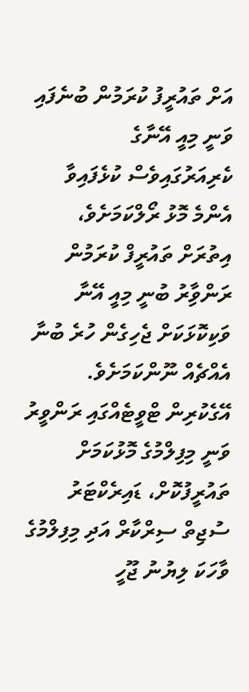އަށް ތައުރީފު ކުރަމުން ބުނެފައި ވަނީ މިއީ އޭނާގެ ކެރިއަރުގައިވެސް ކުޅެފައިވާ އެންމެ މޮޅު ރޯލްކަމަށެވެ، އިތުރަށް ތައުރީފް ކުރަމުން ރަންވާިރު ބުނީ މިއީ އޭނާ ވަކިކޮޅަކަށް ޖެހިގެން ހުރެ ބުނާ އެއްޗެއް ނޫންކަމަށެވެ.
އޭގެކުރިން ޓްވީޓެއްގައި ރަންވީރު ވަނީ މިފިލްމުގެ މޮޅުކަމަށް ތައުރީފުކޮށް، ޑައިރެކްޓަރު ސުޖިތް ސިރްކާރް އަދި މިފިލްމުގެ ވާހަކަ ލިޔުނު ޖޫހީ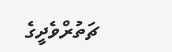ޗަތުރްވެދީގެ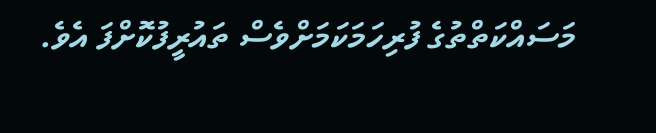މަސައްކަތްތުގެ ފުރިހަމަކަމަށްވެސް ތައުރީފުކޮށްފަ އެވެ.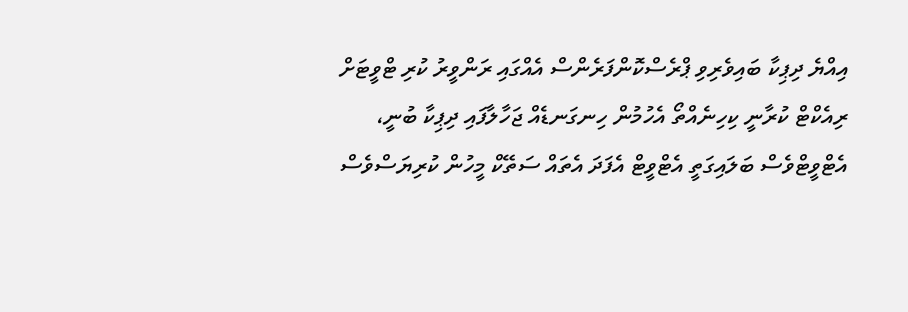އިއްޔެ ދިޕިކާ ބައިވެރިވި ޕްރެސްކޮންފަރެންސް އެއްގައި ރަންވީރު ކުރި ޓްވީޓަށް ރިއެކްޓް ކުރާނީ ކިހިނެއްތޯ އެހުމުން ހިނގަނޑެއް ޖަހާލާފައި ދިޕިކާ ބުނީ، އެޓްވީޓްވެސް ބަލައިގަތީ އެޓްވީޓް އެފަދަ އެތައް ސަތޭކް މީހުން ކުރިޔަސްވެސް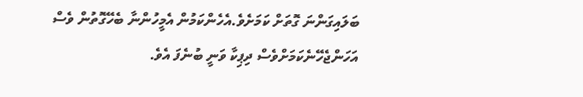ބަލައިގަންނަ ގޮތަށް ކަމަށެވެ.އެހެންކަމުން އެމީހުންނާ ބެހޭގޮތުން ވެސް އަހަންޖެހޭނެކަމަށްވެސް ދިޕިކާ ވަނީ ބުނެފަ އެވެ.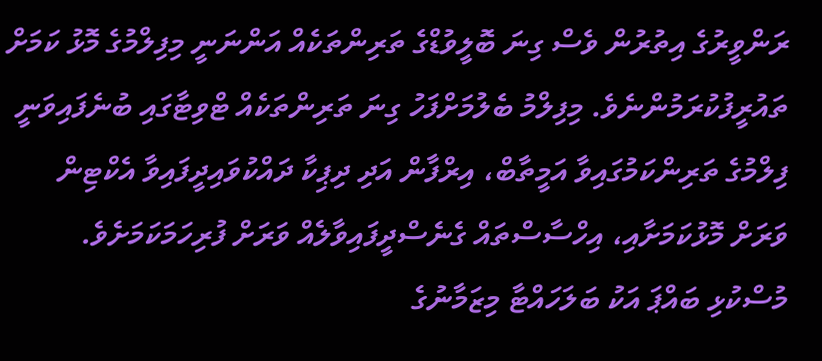ރަންވީރުގެ އިތުރުން ވެސް ގިނަ ބޮލީވުޑްގެ ތަރިންތަކެއް އަންނަނީ މިފިލްމުގެ މޮޅު ކަމަށް ތައުރީފުކުރަމުންނެވެ. މިފިލްމު ބެލުމަށްފަހު ގިނަ ތަރިންތަކެއް ޓްވިޓާގައި ބުނެފައިވަނީ ފިލްމުގެ ތަރިންކަމުގައިވާ އަމީތާބް، އިރްފާން އަދި ދިޕިކާ ދައްކުވައިދީފައިވާ އެކްޓިން ވަރަށް މޮޅުކަމަށާއި، އިހްސާސްތައް ގެނެސްދީފައިވާލެއް ވަރަށް ފުރިހަމަކަމަށެވެ.
މުސްކުޅި ބައްޕަ އަކު ބަލަހައްޓާ މިޒަމާނުގެ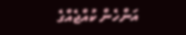އަންހެން ކުއްޖެއްގެ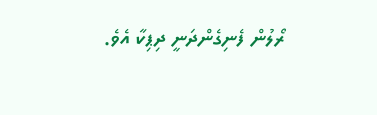ރޯލުން ފެނިގެންދަނީ ދިޕިކާ އެވެ.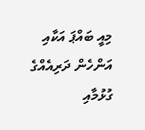މިއީ ބައްޕަ އަކާއި އަންހެން ދަރިއެއްގެ ގުޅުމާއި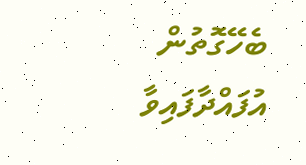ބެހޭގޮތުން އުފައްދާފައިވާ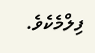ފިލްމެކެވެ.